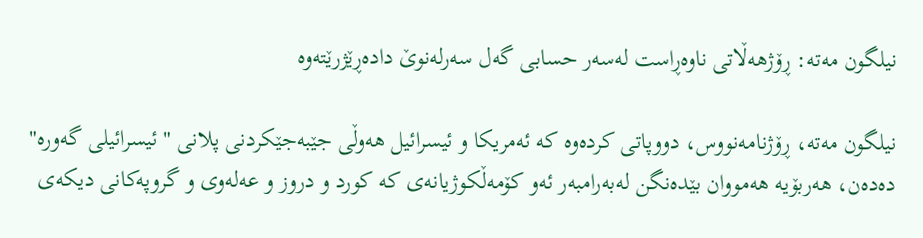نیلگون مەتە: ڕۆژهەڵاتی ناوەڕاست لەسەر حسابی گەل سەرلەنوێ دادەڕێژرێتەوە

نیلگون مەتە، ڕۆژنامەنووس، دووپاتی کردەوە کە ئەمریکا و ئیسرائیل هەوڵی جێبەجێکردنی پلانی "ئیسرائیلی گەورە" دەدەن، هەربۆیە هەمووان بێدەنگن لەبەرامبەر ئەو کۆمەڵکوژیانەی کە کورد و دروز و عەلەوی و گروپەکانی دیکەی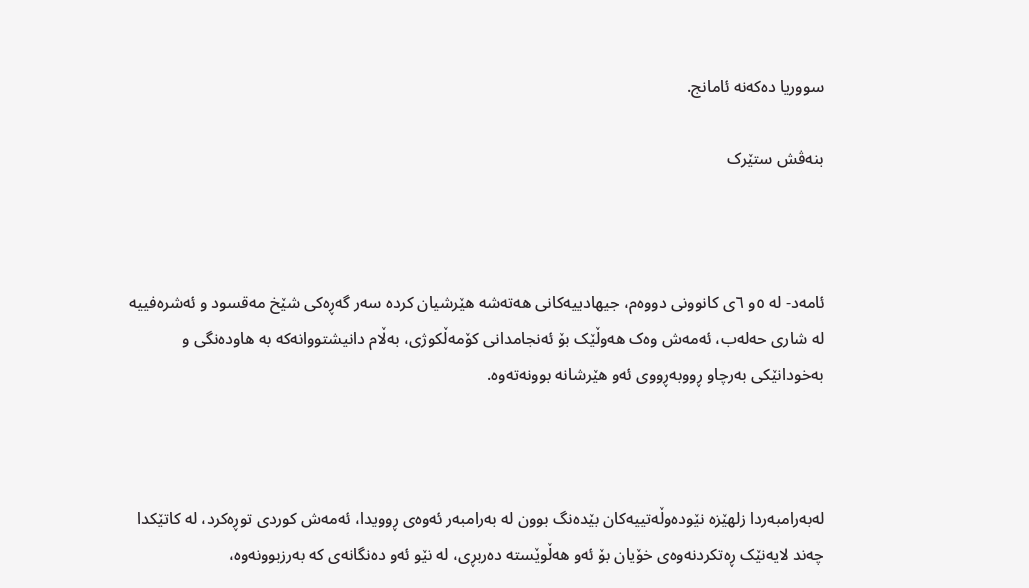سووریا دەکەنە ئامانج.

بنەڤش ستێرک



ئامەد- لە ٥و ٦ی کانوونی دووەم، جیهادییەکانی هەتەشە هێرشیان کردە سەر گەڕەکی شێخ مەقسود و ئەشرەفییە لە شاری حەلەب، ئەمەش وەک هەوڵێک بۆ ئەنجامدانی کۆمەڵکوژی، بەڵام دانیشتووانەکە بە هاودەنگی و بەخودانێکی بەرچاو ڕووبەڕووی ئەو هێرشانە بوونەتەوە.



لەبەرامبەردا زلهێزە نێودەوڵەتییەکان بێدەنگ بوون لە بەرامبەر ئەوەی ڕوویدا، ئەمەش کوردی توڕەکرد، لە کاتێکدا چەند لایەنێک ڕەتکردنەوەی خۆیان بۆ ئەو هەڵوێستە دەربڕی، لە نێو ئەو دەنگانەی کە بەرزبوونەوە،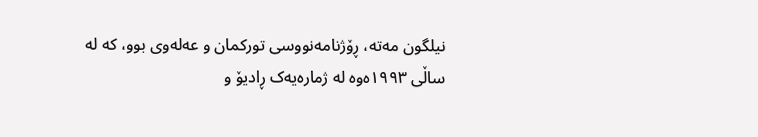نیلگون مەتە، ڕۆژنامەنووسی تورکمان و عەلەوی بوو، کە لە ساڵی ١٩٩٣ەوە لە ژمارەیەک ڕادیۆ و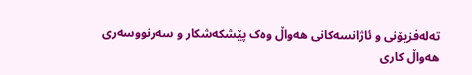تەلەفزیۆنی و ئاژانسەکانی هەواڵ وەک پێشکەشکار و سەرنووسەری هەواڵ کاری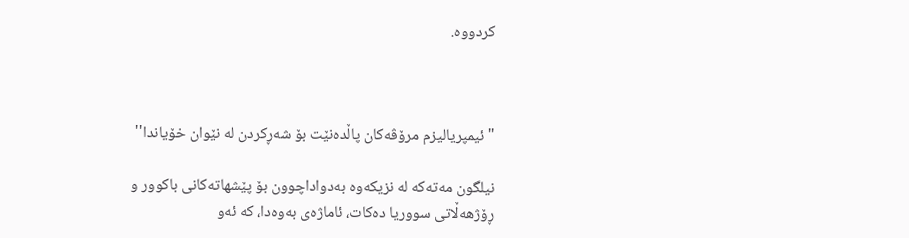کردووە.



"ئیمپریالیزم مرۆڤەکان پاڵدەنێت بۆ شەڕکردن لە نێوان خۆیاندا''

نیلگون مەتەکە لە نزیکەوە بەدواداچوون بۆ پێشهاتەکانی باکوور و ڕۆژهەڵاتی سووریا دەکات، ئاماژەی بەوەدا، کە ئەو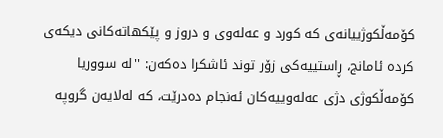کۆمەڵکوژییانەی کە کورد و عەلەوی و دروز و پێکهاتەکانی دیکەی کردە ئامانج، ڕاستییەکی زۆر توند ئاشکرا دەکەن: ''لە سووریا کۆمەڵکوژی دژی عەلەوییەکان ئەنجام دەدرێت، کە لەلایەن گروپە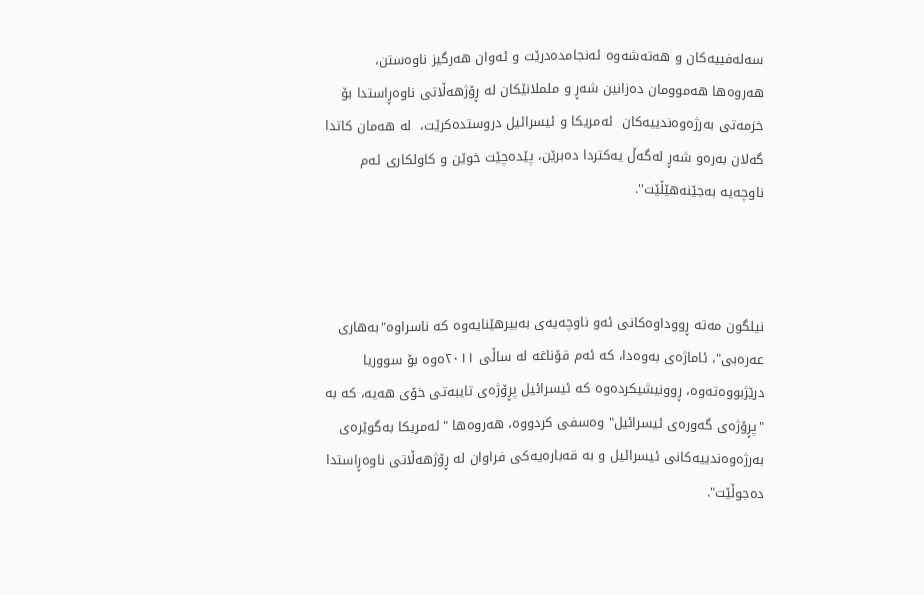سەلەفییەکان و هەتەشەوە ئەنجامدەدرێت و ئەوان هەرگیز ناوەستن، هەروەها هەموومان دەزانین شەڕ و ململانێکان لە ڕۆژهەڵاتی ناوەڕاستدا بۆ خزمەتی بەرژەوەندییەکان  ئەمریکا و ئیسرائیل دروستدەکرێت،  لە هەمان کاتدا گەلان بەرەو شەڕ لەگەڵ یەکتردا دەبرێن، پێدەچێت خوێن و کاولکاری ئەم ناوچەیە بەجێنەهێڵێت''.



نیلگون مەتە ڕووداوەکانی ئەو ناوچەیەی بەبیرهێنایەوە کە ناسراوە"بەهاری عەرەبی"، ئاماژەی بەوەدا، کە ئەم قۆناغە لە ساڵی ٢٠١١ەوە بۆ سووریا درێژبووەتەوە، ڕوونیشیکردەوە کە ئیسرائیل پڕۆژەی تایبەتی خۆی هەیە، کە بە "پڕۆژەی گەورەی ئیسرائیل" وەسفی کردووە، هەروەها "ئەمریکا بەگوێرەی بەرژەوەندییەکانی ئیسرائیل و بە قەبارەیەکی فراوان لە ڕۆژهەڵاتی ناوەڕاستدا دەجوڵێت".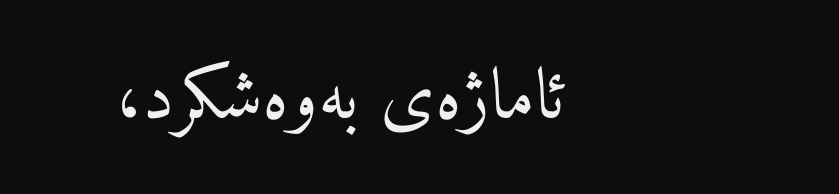ئاماژەی بەوەشکرد،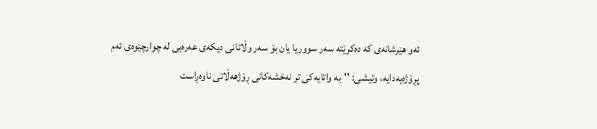ئەو هێرشانەی کە دەکرێتە سەر سووریا یان بۆ سەر وڵاتانی دیکەی عەرەبی لە چوارچێوەی ئەم پڕۆژەیەدایە، وتیشی: ''بە واتایەکی تر نەخشەکانی ڕۆژهەڵاتی ناوەڕاست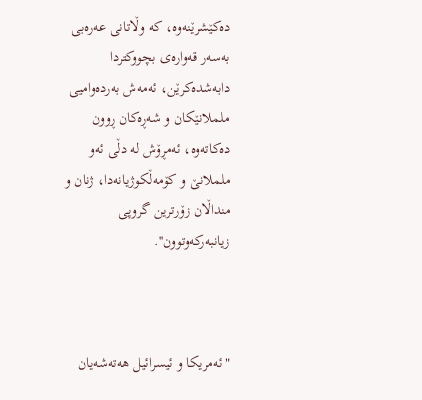دەکێشرێنەوە، کە وڵاتانی عەرەبی بەسەر قەوارەی بچووکتردا دابەشدەکرێن، ئەمەش بەردەوامیی ململانێکان و شەڕەکان ڕوون دەکاتەوە، ئەمڕۆش لە دڵی ئەو ململانێ و کۆمەڵکوژیانەدا، ژنان و منداڵان زۆرترین گروپی زیانبەرکەوتوون''.



"ئەمریکا و ئیسرائیل هەتەشەیان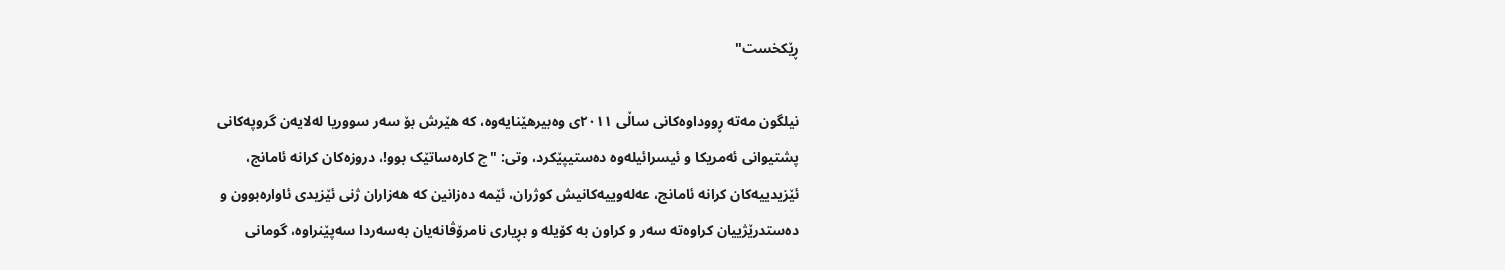ڕێکخست"

نیلگون مەتە ڕووداوەکانی ساڵی ٢٠١١ی وەبیرهێنایەوە، کە هێرش بۆ سەر سووریا لەلایەن گروپەکانی پشتیوانی ئەمریکا و ئیسرائیلەوە دەستیپێکرد، وتی: "چ کارەساتێک بوو!، دروزەکان کرانە ئامانج، ئێزیدییەکان کرانە ئامانج، عەلەوییەکانیش کوژران، ئێمە دەزانین کە هەزاران ژنی ئێزیدی ئاوارەبوون و دەستدرێژییان کراوەتە سەر و کراون بە کۆیلە و بڕیاری نامرۆڤانەیان بەسەردا سەپێنراوە، گومانی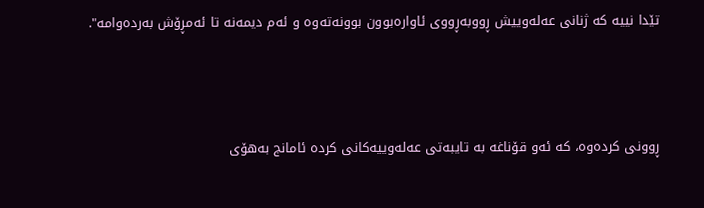تێدا نییە کە ژنانی عەلەوییش ڕووبەڕووی ئاوارەبوون بوونەتەوە و ئەم دیمەنە تا ئەمڕۆش بەردەوامە".



ڕوونی کردەوە، کە ئەو قۆناغە بە تایبەتی عەلەوییەکانی کردە ئامانج بەهۆی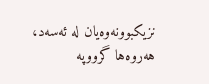نزیکبوونەوەیان لە ئەسەد، هەروەها گرووپە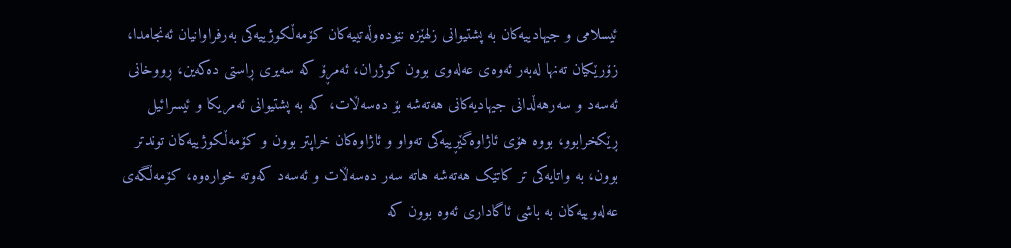ئیسلامی و جیهادییەکان بە پشتیوانی زلهێزە نێودەوڵەتییەکان کۆمەڵکوژییەکی بەرفراوانیان ئەنجامدا، زۆرێکیان تەنها لەبەر ئەوەی عەلەوی بوون کوژران، ئەمڕۆ کە سەیری ڕاستی دەکەین، ڕووخانی ئەسەد و سەرهەڵدانی جیهادیەکانی هەتەشە بۆ دەسەڵات، کە بە پشتیوانی ئەمریکا و ئیسرائیل ڕێکخرابوو، بووە هۆی ئاژاوەگێڕییەکی تەواو و ئاژاوەکان خراپتر بوون و کۆمەڵکوژییەکان توندتر بوون، بە واتایەکی تر کاتێک هەتەشە هاتە سەر دەسەڵات و ئەسەد کەوتە خوارەوە، کۆمەڵگەی عەلەوییەکان بە باشی ئاگاداری ئەوە بوون کە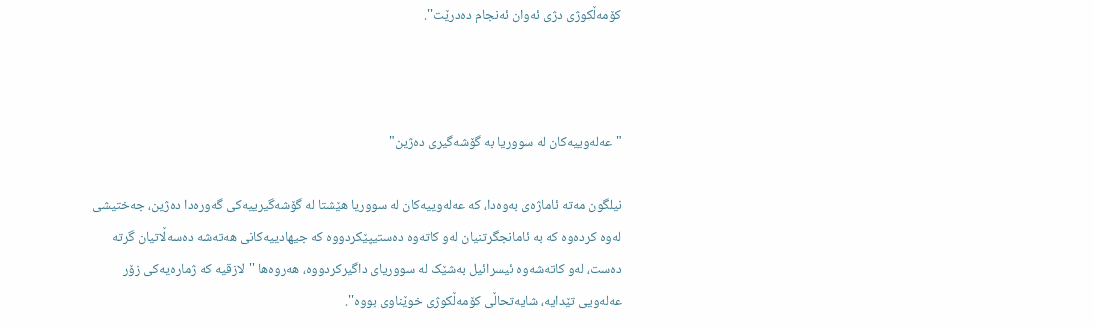کۆمەڵکوژی دژی ئەوان ئەنجام دەدرێت''.



"عەلەوییەکان لە سووریا بە گۆشەگیری دەژین"

نیلگون مەتە ئاماژەی بەوەدا، کە عەلەوییەکان لە سووریا هێشتا لە گۆشەگیرییەکی گەورەدا دەژین، جەختیشی لەوە کردەوە کە بە ئامانجگرتنیان لەو کاتەوە دەستیپێکردووە کە جیهادییەکانی هەتەشە دەسەڵاتیان گرتە دەست، لەو کاتەشەوە ئیسرائیل بەشێک لە سووریای داگیرکردووە، هەروەها ''لازقیە کە ژمارەیەکی زۆر عەلەویی تێدایە، شایەتحاڵی کۆمەڵکوژی خوێناوی بووە''.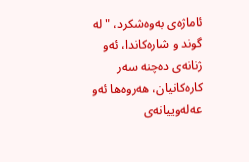ئاماژەی بەوەشکرد، "لە گوند و شارەکاندا، ئەو ژنانەی دەچنە سەر کارەکانیان، هەروەها ئەو عەلەوییانەی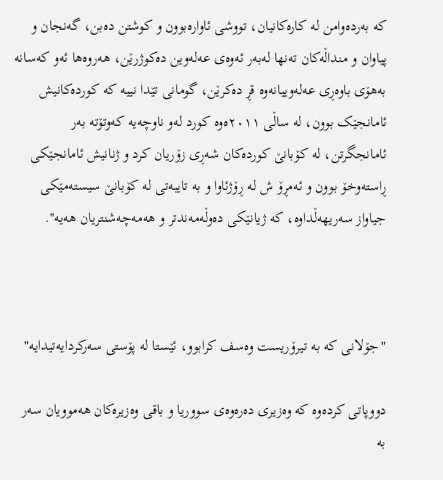کە بەردەوامن لە کارەکانیان، تووشی ئاوارەبوون و کوشتن دەبن، گەنجان و پیاوان و منداڵەکان تەنها لەبەر ئەوەی عەلەوین دەکوژرێن، هەروەها ئەو کەسانە بەهۆی باوەڕی عەلەوییانەوە قڕ دەکرێن، گومانی تێدا نییە کە کوردەکانیش ئامانجێک بوون، لە ساڵی ٢٠١١ەوە کورد لەو ناوچەیە کەوتۆتە بەر ئامانجگرتن، لە کۆبانێ کوردەکان شەڕی زۆریان کرد و ژنانیش ئامانجێکی ڕاستەوخۆ بوون و ئەمڕۆ ش لە ڕۆژئاوا و بە تایبەتی لە کۆبانێ سیستەمێکی جیاواز سەریهەڵداوە، کە ژیانێکی دەوڵەمەندتر و هەمەچەشنتریان هەیە''.



"جۆلانی کە بە تیرۆریست وەسف کرابوو، ئێستا لە پۆستی سەرکردایەتیدایە"

دووپاتی کردەوە کە وەزیری دەرەوەی سووریا و باقی وەزیرەکان هەموویان سەر بە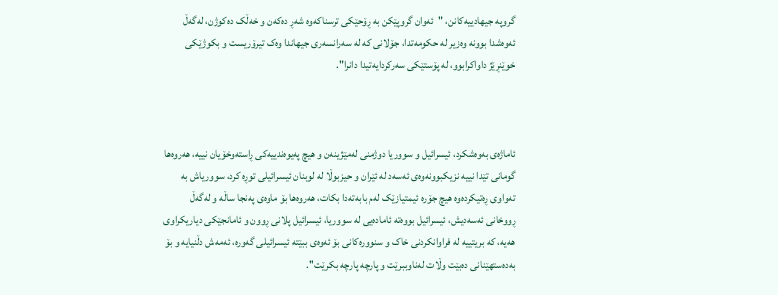گروپە جیهادییەکانن، "ئەوان گروپێکن بە ڕۆحێکی ترسناکەوە شەڕ دەکەن و خەڵک دەکوژن، لەگەڵ ئەوەشدا بوونە وەزیر لە حکومەتدا، جۆلانی کە لە سەرانسەری جیهاندا وەک تیرۆریست و بکوژێکی خوێنڕێژ داواکرابوو، لە پۆستێکی سەرکردایەتیدا دانرا".



ئاماژەی بەوەشکرد، ئیسرائیل و سووریا دوژمنی لەمێژینەن و هیچ پەیوەندییەکی ڕاستەوخۆیان نییە، هەروەها گومانی تێدا نییە نزیکبوونەوەی ئەسەد لە ئێران و حیزبوڵا لە لوبنان ئیسرائیلی توڕە کرد، سووریاش بە تەواوی ڕەتیکردەوە هیچ جۆرە ئیمتیازێک لەم بابەتەدا بکات، هەروەها بۆ ماوەی پەنجا ساڵە و لەگەڵ ڕووخانی ئەسەدیش، ئیسرائیل بووەتە ئامادەیی لە سووریا، ئیسرائیل پلانی ڕوون و ئامانجێکی دیاریکراوی هەیە، کە بریتییە لە فراوانکردنی خاک و سنوورەکانی بۆ ئەوەی ببێتە ئیسرائیلی گەورە، ئەمەش دڵنیایە و بۆ بەدەستهێنانی دەبێت وڵات لەناوببرێت و پارچە پارچە بکرێت''.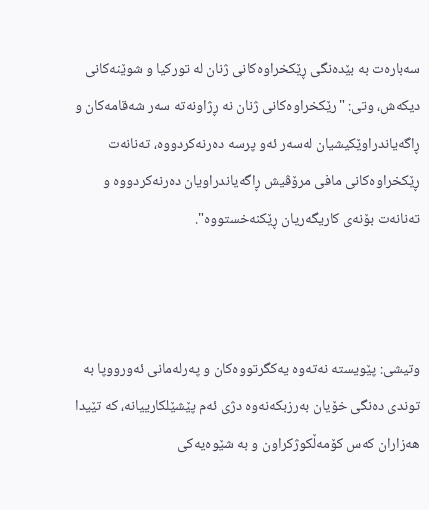سەبارەت بە بێدەنگی ڕێکخراوەکانی ژنان لە تورکیا و شوێنەکانی دیکەش، وتی: "رێکخراوەکانی ژنان نە ڕژاونەتە سەر شەقامەکان و ڕاگەیاندراوێکیشیان لەسەر ئەو پرسە دەرنەکردووە، تەنانەت ڕێکخراوەکانی مافی مرۆڤیش ڕاگەیاندراویان دەرنەکردووە و تەنانەت بۆنەی کاریگەریان ڕێکنەخستووە".



وتیشی: پێویستە نەتەوە یەکگرتووەکان و پەرلەمانی ئەورووپا بە توندی دەنگی خۆیان بەرزبکەنەوە دژی ئەم پێشێلکارییانە، کە تێیدا هەزاران کەس کۆمەڵکوژکراون و بە شێوەیەکی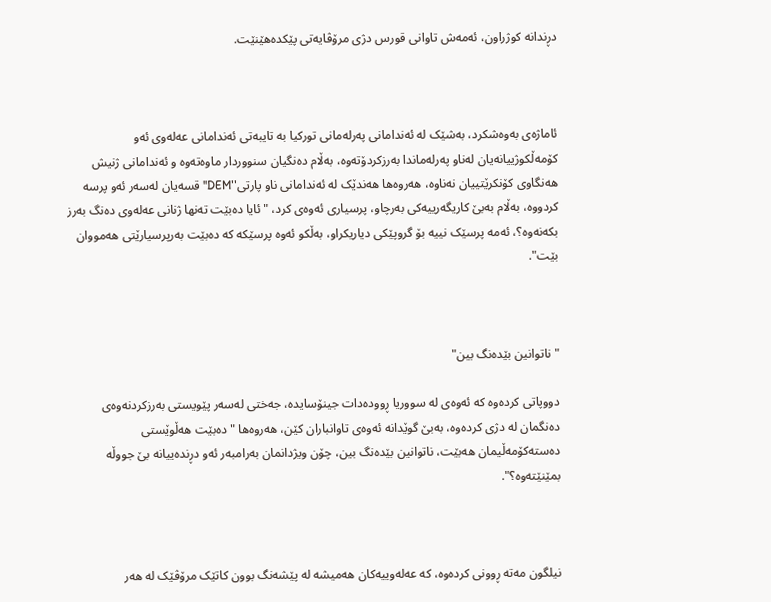دڕندانە کوژراون، ئەمەش تاوانی قورس دژی مرۆڤایەتی پێکدەهێنێت.



ئاماژەی بەوەشکرد، بەشێک لە ئەندامانی پەرلەمانی تورکیا بە تایبەتی ئەندامانی عەلەوی ئەو کۆمەڵکوژییانەیان لەناو پەرلەماندا بەرزکردۆتەوە، بەڵام دەنگیان سنووردار ماوەتەوە و ئەندامانی ژنیش هەنگاوی کۆنکرێتییان نەناوە، هەروەها هەندێک لە ئەندامانی ناو پارتی''DEM'' قسەیان لەسەر ئەو پرسە کردووە، بەڵام بەبێ کاریگەرییەکی بەرچاو، پرسیاری ئەوەی کرد، "ئایا دەبێت تەنها ژنانی عەلەوی دەنگ بەرز بکەنەوە؟، ئەمە پرسێک نییە بۆ گروپێکی دیاریکراو، بەڵکو ئەوە پرسێکە کە دەبێت بەرپرسیارێتی هەمووان بێت".



"ناتوانین بێدەنگ بین"

دووپاتی کردەوە کە ئەوەی لە سووریا ڕوودەدات جینۆسایدە، جەختی لەسەر پێویستی بەرزکردنەوەی دەنگمان لە دژی کردەوە، بەبێ گوێدانە ئەوەی تاوانباران کێن، هەروەها "دەبێت هەڵوێستی دەستەکۆمەڵیمان هەبێت، ناتوانین بێدەنگ بین، چۆن ویژدانمان بەرامبەر ئەو دڕندەییانە بێ جووڵە بمێنێتەوە؟".



نیلگون مەتە ڕوونی کردەوە، کە عەلەوییەکان هەمیشە لە پێشەنگ بوون کاتێک مرۆڤێک لە هەر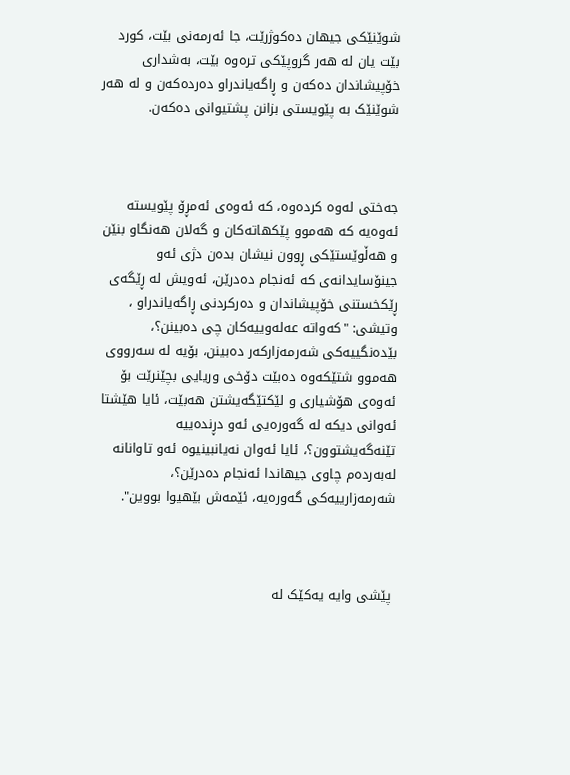شوێنێکی جیهان دەکوژرێت، جا ئەرمەنی بێت، کورد بێت یان لە هەر گروپێکی ترەوە بێت، بەشداری خۆپیشاندان دەکەن و ڕاگەیاندراو دەردەکەن و لە هەر شوێنێک بە پێویستی بزانن پشتیوانی دەکەن.



جەختی لەوە کردەوە، کە ئەوەی ئەمڕۆ پێویستە ئەوەیە کە هەموو پێکهاتەکان و گەلان هەنگاو بنێن و هەڵوێستێکی ڕوون نیشان بدەن دژی ئەو جینۆسایدانەی کە ئەنجام دەدرێن، ئەویش لە ڕێگەی ڕێکخستنی خۆپیشاندان و دەرکردنی ڕاگەیاندراو ، وتیشی: "کەواتە عەلەوییەکان چی دەبینن؟، بێدەنگییەکی شەرمەزارکەر دەبینن، بۆیە لە سەرووی هەموو شتێکەوە دەبێت دۆخی وریایی بچێنرێت بۆ ئەوەی هۆشیاری و لێکتێگەیشتن هەبێت، ئایا هێشتا ئەوانی دیکە لە گەورەیی ئەو دڕندەییە تێنەگەیشتوون؟، ئایا ئەوان نەیانبینیوە ئەو تاوانانە لەبەردەم چاوی جیهاندا ئەنجام دەدرێن؟، شەرمەزارییەکی گەورەیە، ئێمەش بێهیوا بووین".



 پێشی وایە یەکێک لە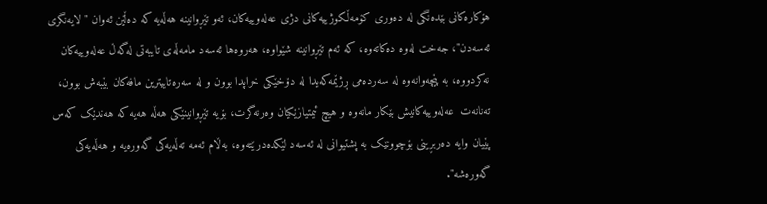هۆکارەکانی بێدەنگی لە دەوری کۆمەڵکوژییەکانی دژی عەلەوییەکان، ئەو تێڕوانینە هەڵەیە کە دەڵێن ئەوان "لایەنگری ئەسەدن"، جەخت لەوە دەکاتەوە، کە ئەم تێڕوانینە شێواوە، هەروەها ئەسەد مامەڵەی تایبەتی لەگەڵ عەلەوییەکان نەکردووە، بە پێچەوانەوە لە سەردەمی ڕژێمەکەیدا لە دۆخێکی خراپدا بوون و لە سەرەتاییترین مافەکان بێبەش بوون، تەنانەت  عەلەوییەکانیش بێکار مانەوە و هیچ ئیمتیازێکیان وەرنەگرت، بۆیە تێڕوانینێکی هەڵە هەیە کە هەندێک کەس پێیان وایە دەربڕینی بۆچوونێک بە پشتیوانی لە ئەسەد لێکدەدرێتەوە، بەڵام ئەمە تەڵەیەکی گەورەیە و هەڵەیەکی گەورەشە".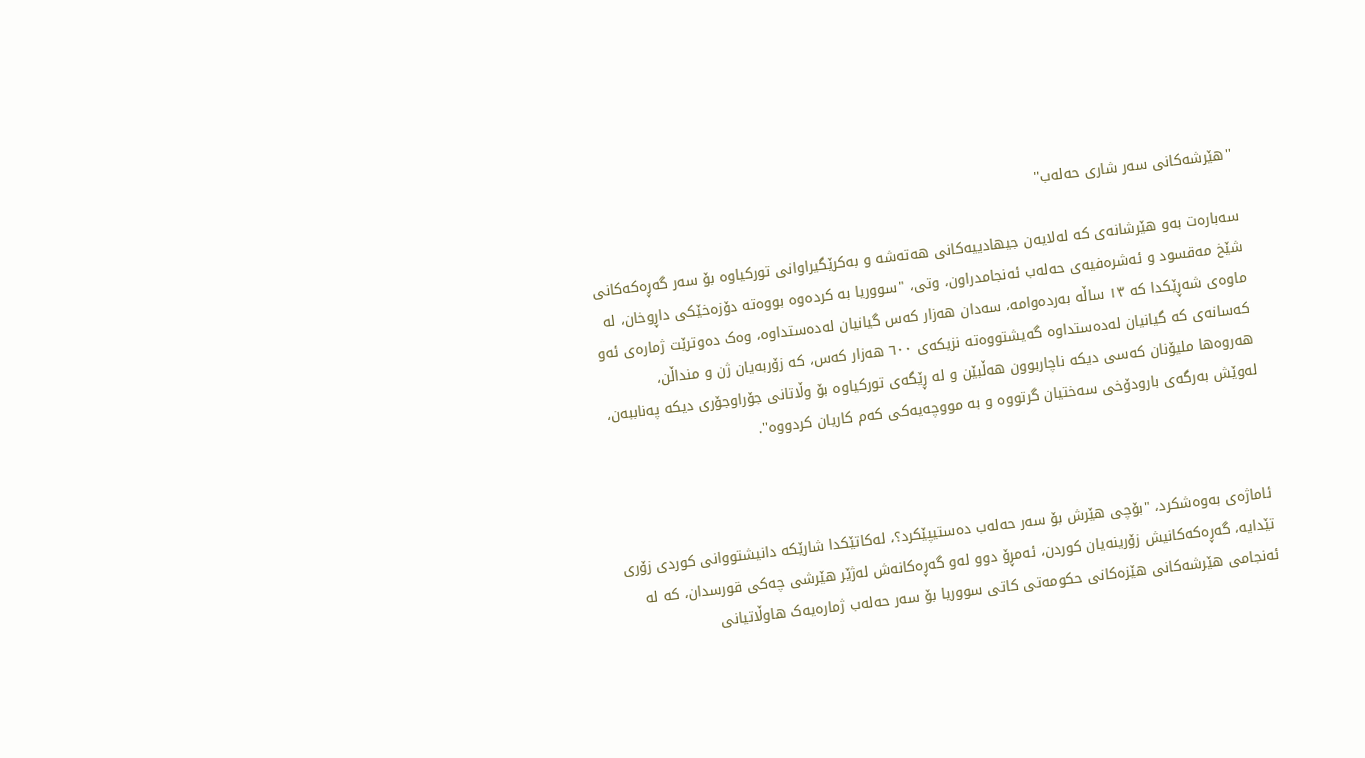''هێرشەکانی سەر شاری حەلەب''

سەبارەت بەو هێرشانەی کە لەلایەن جیهادییەکانی هەتەشە و بەکرێگیراوانی تورکیاوە بۆ سەر گەڕەکەکانی شێخ مەقسود و ئەشرەفیەی حەلەب ئەنجامدراون، وتی، "سووریا بە کردەوە بووەتە دۆزەخێکی داڕوخان، لە ماوەی شەڕێکدا کە ١٣ ساڵە بەردەوامە، سەدان هەزار کەس گیانیان لەدەستداوە، وەک دەوترێت ژمارەی ئەو کەسانەی کە گیانیان لەدەستداوە گەیشتووەتە نزیکەی ٦٠٠ هەزار کەس، کە زۆربەیان ژن و منداڵن، هەروەها ملیۆنان کەسی دیکە ناچاربوون هەڵبێن و لە ڕێگەی تورکیاوە بۆ وڵاتانی جۆراوجۆری دیکە پەناببەن، لەوێش بەرگەی بارودۆخی سەختیان گرتووە و بە مووچەیەکی کەم کاریان کردووە''.



ئاماژەی بەوەشکرد، "بۆچی هێرش بۆ سەر حەلەب دەستیپێکرد؟، لەکاتێکدا شارێکە دانیشتووانی کوردی زۆری تێدایە، گەڕەکەکانیش زۆرینەیان کوردن، ئەمڕۆ دوو لەو گەڕەکانەش لەژێر هێرشی چەکی قورسدان، کە لە ئەنجامی هێرشەکانی هێزەکانی حکومەتی کاتی سووریا بۆ سەر حەلەب ژمارەیەک هاوڵاتیانی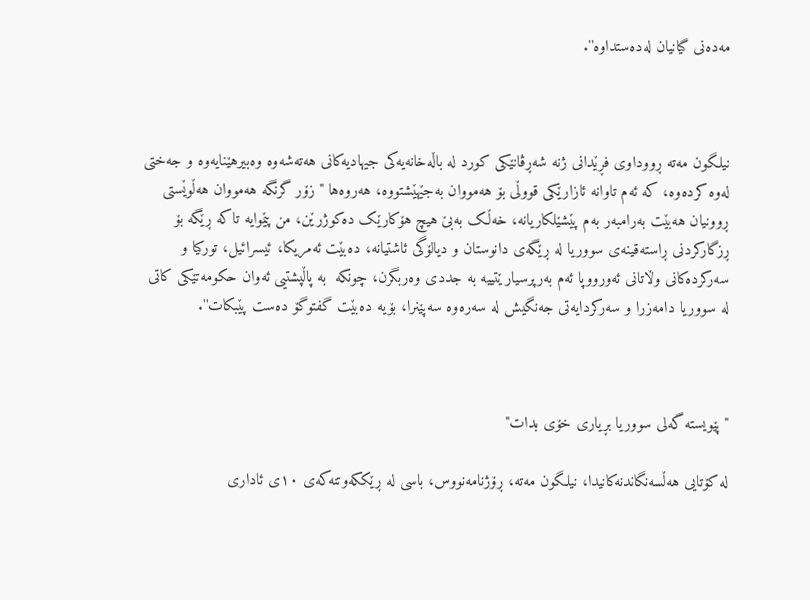مەدەنی گیانیان لەدەستداوە''.



نیلگون مەتە ڕووداوی فڕێدانی ژنە شەڕڤانێکی کورد لە باڵەخانەیەکی جیهادیەکانی هەتەشەوە وەبیرهێنایەوە و جەختی لەوە کردەوە، کە ئەم تاوانە ئازارێکی قووڵی بۆ هەمووان بەجێهێشتووە، هەروەها "زۆر گرنگە هەمووان هەڵوێستی ڕوونیان هەبێت بەرامبەر بەم پێشێلکاریانە، خەڵک بەبێ هیچ هۆکارێک دەکوژرێن، من پێموایە تاکە ڕێگە بۆ ڕزگارکردنی ڕاستەقینەی سووریا لە ڕێگەی دانوستان و دیالۆگی ئاشتیانە، دەبێت ئەمریکا، ئیسرائیل، تورکیا و سەرکردەکانی وڵاتانی ئەورووپا ئەم بەرپرسیارێتییە بە جددی وەربگرن، چونکە  بە پاڵپشتیی ئەوان حکومەتێکی کاتی لە سووریا دامەزرا و سەرکردایەتی جەنگیش لە سەرەوە سەپێنرا، بۆیە دەبێت گفتوگۆ دەست پێبکات''.



"پێویستە گەلی سووریا بڕیاری خۆی بدات"

لە کۆتایی هەڵسەنگاندنەکانیدا، نیلگون مەتە، ڕۆژنامەنووس، باسی لە ڕێککەوتنەکەی ١٠ی ئاداری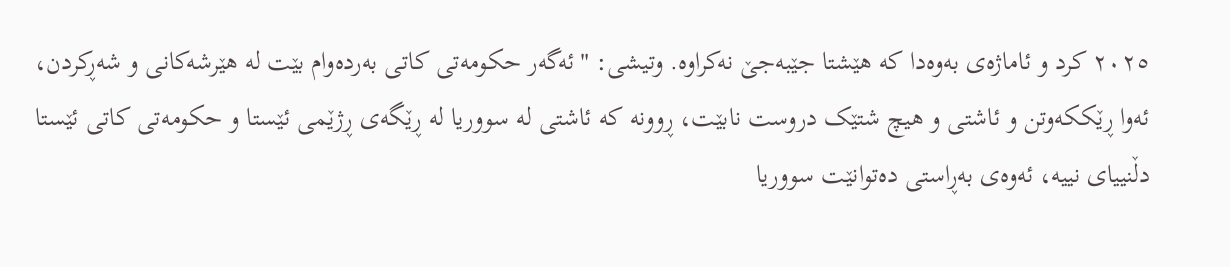٢٠٢٥ کرد و ئاماژەی بەوەدا کە هێشتا جێبەجێ نەکراوە. وتیشی: "ئەگەر حکومەتی کاتی بەردەوام بێت لە هێرشەکانی و شەڕکردن، ئەوا ڕێککەوتن و ئاشتی و هیچ شتێک دروست نابێت، ڕوونە کە ئاشتی لە سووریا لە ڕێگەی ڕژێمی ئێستا و حکومەتی کاتی ئێستا دڵنییای نییە، ئەوەی بەڕاستی دەتوانێت سووریا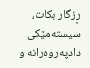ڕزگار بکات، سیستەمێکی دادپەروەرانە و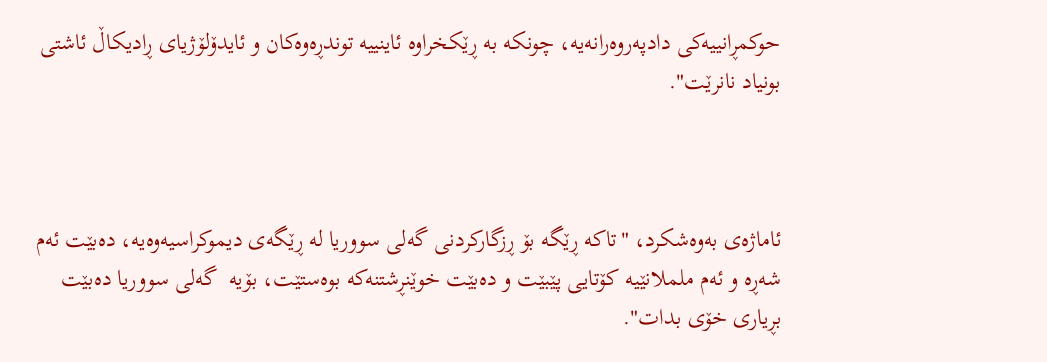حوکمڕانییەکی دادپەروەرانەیە، چونکە بە ڕێکخراوە ئاینییە توندڕەوەکان و ئایدۆلۆژیای ڕادیکاڵ ئاشتی بونیاد نانرێت".



ئاماژەی بەوەشکرد، "تاکە ڕێگە بۆ ڕزگارکردنی گەلی سووریا لە ڕێگەی دیموکراسیەوەیە، دەبێت ئەم شەڕە و ئەم ململانێیە کۆتایی پێبێت و دەبێت خوێنڕشتنەکە بوەستێت، بۆیە  گەلی سووریا دەبێت بڕیاری خۆی بدات".